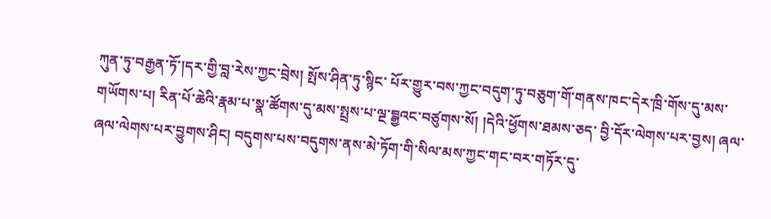ཀུན་ཏུ་བརྒྱན་ཏོ་།དར་གྱི་བླ་རེས་ཀྱང་བྲེས། སྤོས་ཤིན་ཏུ་སྙིང་ པོར་གྱུར་བས་ཀྱང་བདུག་ཏུ་བཅུག་གོ་གནས་ཁང་དེར་ཁྲི་གོས་དུ་མས་གཡོགས་པ། རིན་པོ་ཆེའི་རྣམ་པ་སྣ་ཚོགས་དུ་མས་སྤྲས་པ་ལྔ་བྲྒྱའང་བཙུགས་སོ། །དེའི་ཕྱོགས་ཐམས་ཅད་ བྱི་དོར་ལེགས་པར་བྱས། ཞལ་ཞལ་ལེགས་པར་བྱུགས་ཤིང། བདུགས་པས་བདུགས་ནས་མེ་ཏོག་གི་སིལ་མས་ཀྱང་གང་བར་གཏོར་དུ་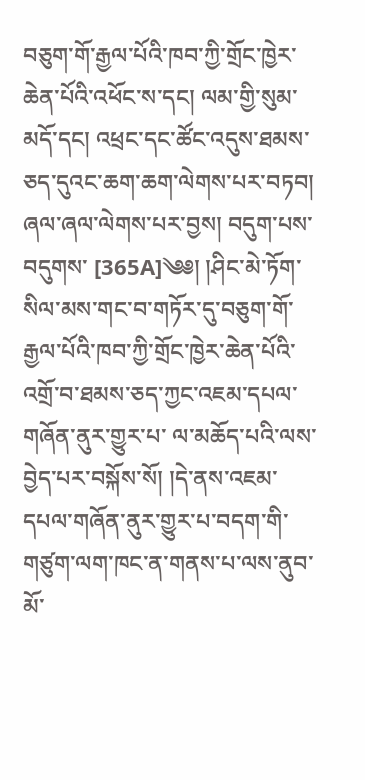བཅུག་གོ་རྒྱལ་པོའི་ཁབ་ཀྱི་གྲོང་ཁྱེར་ ཆེན་པོའི་འཕོང་ས་དང། ལམ་གྱི་སུམ་མདོ་དང། འཕྲང་དང་ཚོང་འདུས་ཐམས་ཅད་དུའང་ཆག་ཆག་ལེགས་པར་བཏབ། ཞལ་ཞལ་ལེགས་པར་བྱས། བདུག་པས་བདུགས་ [365A]༄༅། །ཤིང་མེ་ཏོག་སིལ་མས་གང་བ་གཏོར་དུ་བཅུག་གོ་རྒྱལ་པོའི་ཁབ་ཀྱི་གྲོང་ཁྱེར་ཆེན་པོའི་འགྲོ་བ་ཐམས་ཅད་ཀྱང་འཇམ་དཔལ་གཞོན་ནུར་གྱུར་པ་ ལ་མཆོད་པའི་ལས་བྱེད་པར་བསྐོས་སོ། །དེ་ནས་འཇམ་དཔལ་གཞོན་ནུར་གྱུར་པ་བདག་གི་གཙུག་ལག་ཁང་ན་གནས་པ་ལས་ནུབ་མོ་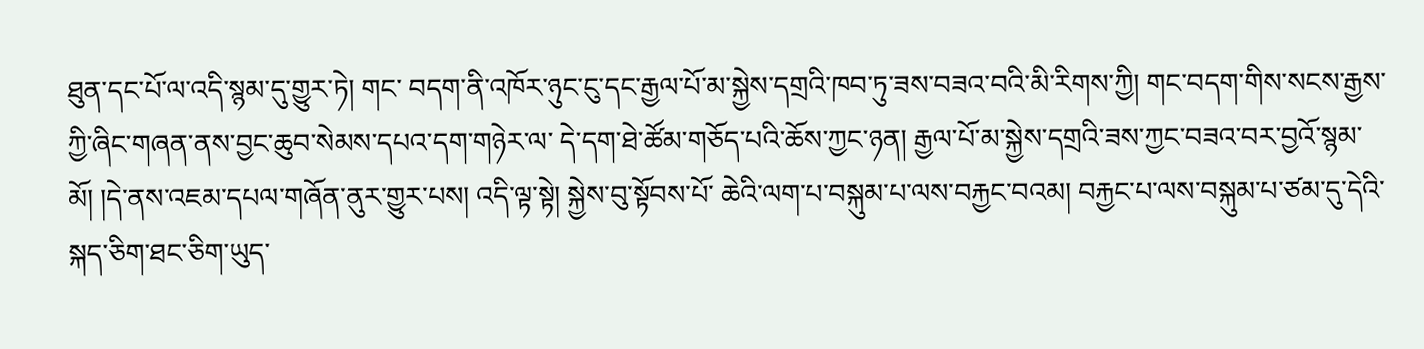ཐུན་དང་པོ་ལ་འདི་སྙམ་དུ་གྱུར་ཏེ། གང་ བདག་ནི་འཁོར་ཉུང་ངུ་དང་རྒྱལ་པོ་མ་སྐྱེས་དགྲའི་ཁབ་ཏུ་ཟས་བཟའ་བའི་མི་རིགས་ཀྱི། གང་བདག་གིས་སངས་རྒྱས་ཀྱི་ཞིང་གཞན་ནས་བྱང་ཆུབ་སེམས་དཔའ་དག་གཉེར་ལ་ དེ་དག་ཐེ་ཚོམ་གཅོད་པའི་ཆོས་ཀྱང་ཉན། རྒྱལ་པོ་མ་སྐྱེས་དགྲའི་ཟས་ཀྱང་བཟའ་བར་བྱའོ་སྙམ་མོ། །དེ་ནས་འཇམ་དཔལ་གཞོན་ནུར་གྱུར་པས། འདི་ལྟ་སྟེ། སྐྱེས་བུ་སྟོབས་པོ་ ཆེའི་ལག་པ་བསྐུམ་པ་ལས་བརྐྱང་བའམ། བརྐྱང་པ་ལས་བསྐུམ་པ་ཙམ་དུ་དེའི་སྐད་ཅིག་ཐང་ཅིག་ཡུད་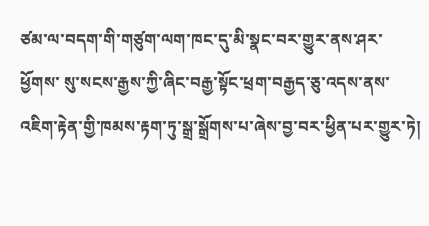ཙམ་ལ་བདག་གི་གཙུག་ལག་ཁང་དུ་མི་སྣང་བར་གྱུར་ནས་ཤར་ཕྱོགས་ སུ་སངས་རྒྱས་ཀྱི་ཞིང་བརྒྱ་སྟོང་ཕྲག་བརྒྱད་ཅུ་འདས་ནས་འཇིག་རྟེན་གྱི་ཁམས་རྟག་ཏུ་སྒྲ་སྒྲོགས་པ་ཞེས་བྱ་བར་ཕྱིན་པར་གྱུར་ཏེ།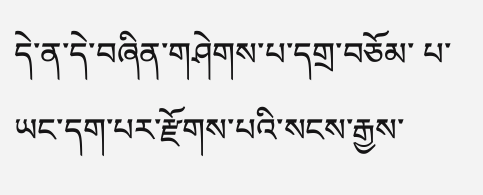དེ་ན་དེ་བཞིན་གཤེགས་པ་དགྲ་བཅོམ་ པ་ཡང་དག་པར་རྫོགས་པའི་སངས་རྒྱས་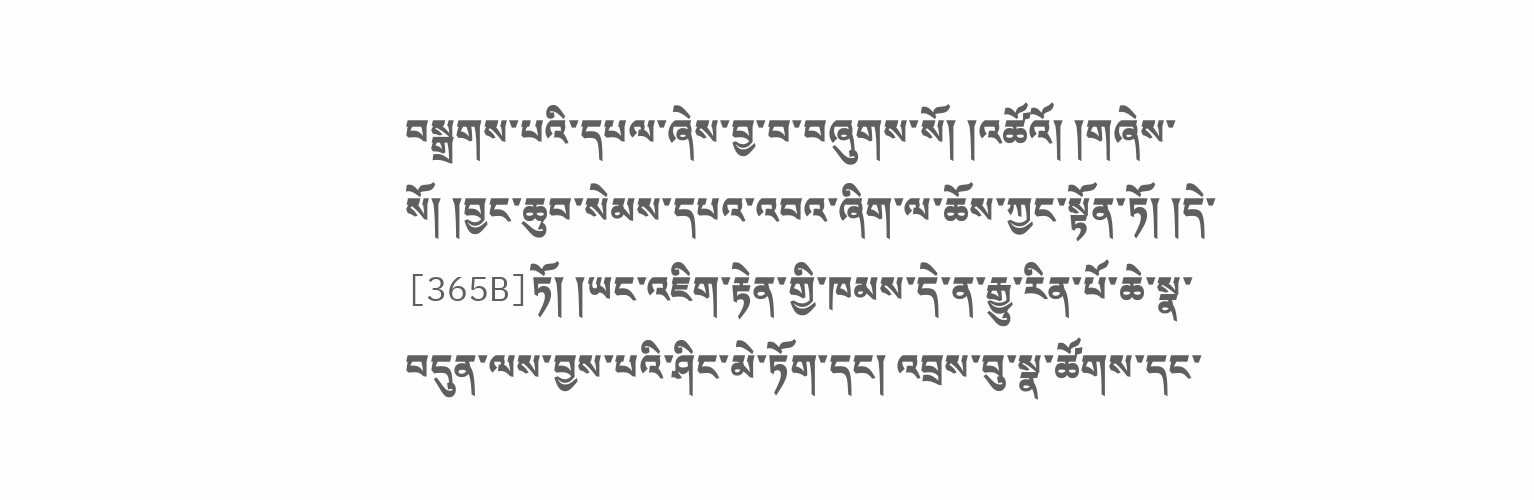བསྒྲགས་པའི་དཔལ་ཞེས་བྱ་བ་བཞུགས་སོ། །འཚོའོ། །གཞེས་སོ། །བྱང་ཆུབ་སེམས་དཔའ་འབའ་ཞིག་ལ་ཆོས་ཀྱང་སྟོན་ཏོ། །དེ་ [365B]ཏོ། །ཡང་འཇིག་རྟེན་གྱི་ཁམས་དེ་ན་རྒྱུ་རིན་པོ་ཆེ་སྣ་བདུན་ལས་བྱས་པའི་ཤིང་མེ་ཏོག་དང། འབྲས་བུ་སྣ་ཚོགས་དང་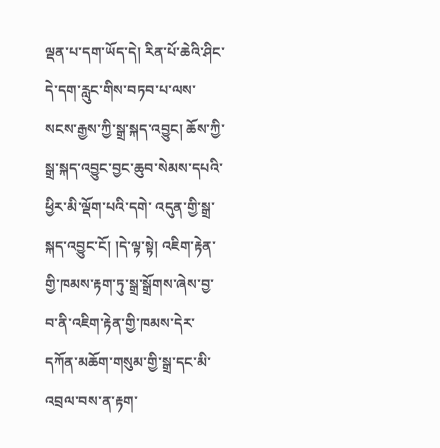ལྡན་པ་དག་ཡོད་དེ། རིན་པོ་ཆེའི་ཤིང་དེ་དག་རླུང་གིས་བཏབ་པ་ལས་སངས་རྒྱས་ཀྱི་སྒྲ་སྐད་འབྱུང། ཆོས་ཀྱི་སྒྲ་སྐད་འབྱུང་བྱང་ཆུབ་སེམས་དཔའི་ཕྱིར་མི་ལྡོག་པའི་དགེ་ འདུན་གྱི་སྒྲ་སྐད་འབྱུང་ངོ། །དེ་ལྟ་སྟེ། འཇིག་རྟེན་གྱི་ཁམས་རྟག་ཏུ་སྒྲ་སྒྲོགས་ཞེས་བྱ་བ་ནི་འཇིག་རྟེན་གྱི་ཁམས་དེར་དཀོན་མཆོག་གསུམ་གྱི་སྒྲ་དང་མི་འབྲལ་བས་ན་རྟག་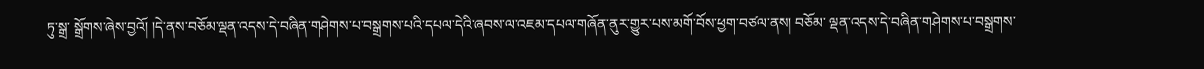ཏུ་སྒྲ་ སྒྲོགས་ཞེས་བྱའོ། །དེ་ནས་བཅོམ་ལྡན་འདས་དེ་བཞིན་གཤེགས་པ་བསྒྲགས་པའི་དཔལ་དེའི་ཞབས་ལ་འཇམ་དཔལ་གཞོན་ནུར་གྱུར་པས་མགོ་བོས་ཕྱག་བཙལ་ནས། བཅོམ་ ལྡན་འདས་དེ་བཞིན་གཤེགས་པ་བསྒྲགས་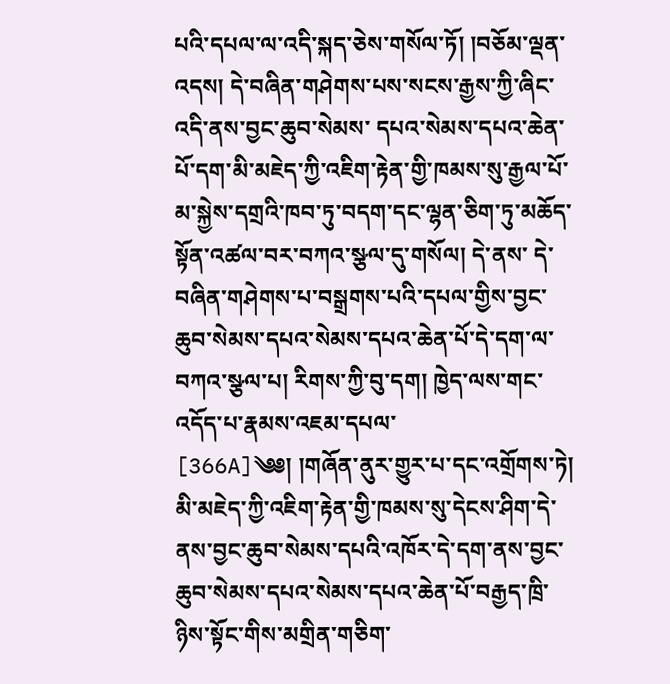པའི་དཔལ་ལ་འདི་སྐད་ཅེས་གསོལ་ཏོ། །བཅོམ་ལྡན་འདས། དེ་བཞིན་གཤེགས་པས་སངས་རྒྱས་ཀྱི་ཞིང་འདི་ནས་བྱང་ཆུབ་སེམས་ དཔའ་སེམས་དཔའ་ཆེན་པོ་དག་མི་མཇེད་ཀྱི་འཇིག་རྟེན་གྱི་ཁམས་སུ་རྒྱལ་པོ་མ་སྐྱེས་དགྲའི་ཁབ་ཏུ་བདག་དང་ལྷན་ཅིག་ཏུ་མཆོད་སྟོན་འཚལ་བར་བཀའ་སྩལ་དུ་གསོལ། དེ་ནས་ དེ་བཞིན་གཤེགས་པ་བསྒྲགས་པའི་དཔལ་གྱིས་བྱང་ཆུབ་སེམས་དཔའ་སེམས་དཔའ་ཆེན་པོ་དེ་དག་ལ་བཀའ་སྩལ་པ། རིགས་ཀྱི་བུ་དག། ཁྱེད་ལས་གང་འདོད་པ་རྣམས་འཇམ་དཔལ་ [366A]༄༅། །གཞོན་ནུར་གྱུར་པ་དང་འགྲོགས་ཏེ། མི་མཇེད་ཀྱི་འཇིག་རྟེན་གྱི་ཁམས་སུ་དེངས་ཤིག་དེ་ནས་བྱང་ཆུབ་སེམས་དཔའི་འཁོར་དེ་དག་ནས་བྱང་ ཆུབ་སེམས་དཔའ་སེམས་དཔའ་ཆེན་པོ་བརྒྱད་ཁྲི་ཉིས་སྟོང་གིས་མགྲིན་གཅིག་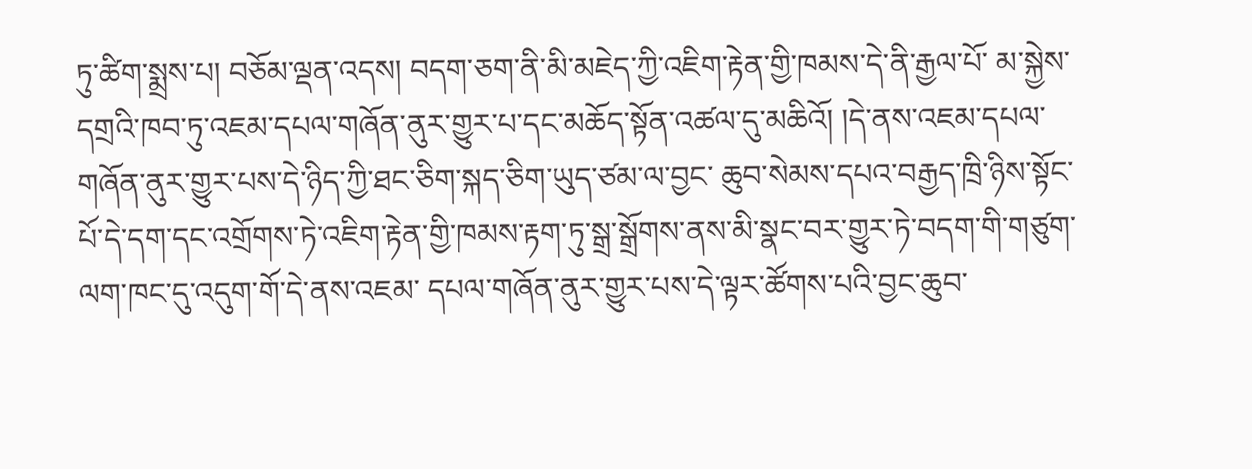ཏུ་ཚིག་སྨྲས་པ། བཅོམ་ལྡན་འདས། བདག་ཅག་ནི་མི་མཇེད་ཀྱི་འཇིག་རྟེན་གྱི་ཁམས་དེ་ནི་རྒྱལ་པོ་ མ་སྐྱེས་དགྲའི་ཁབ་ཏུ་འཇམ་དཔལ་གཞོན་ནུར་གྱུར་པ་དང་མཆོད་སྟོན་འཚལ་དུ་མཆིའོ། །དེ་ནས་འཇམ་དཔལ་གཞོན་ནུར་གྱུར་པས་དེ་ཉིད་ཀྱི་ཐང་ཅིག་སྐད་ཅིག་ཡུད་ཙམ་ལ་བྱང་ ཆུབ་སེམས་དཔའ་བརྒྱད་ཁྲི་ཉིས་སྟོང་པོ་དེ་དག་དང་འགྲོགས་ཏེ་འཇིག་རྟེན་གྱི་ཁམས་རྟག་ཏུ་སྒྲ་སྒྲོགས་ནས་མི་སྣང་བར་གྱུར་ཏེ་བདག་གི་གཙུག་ལག་ཁང་དུ་འདུག་གོ་དེ་ནས་འཇམ་ དཔལ་གཞོན་ནུར་གྱུར་པས་དེ་ལྟར་ཚོགས་པའི་བྱང་ཆུབ་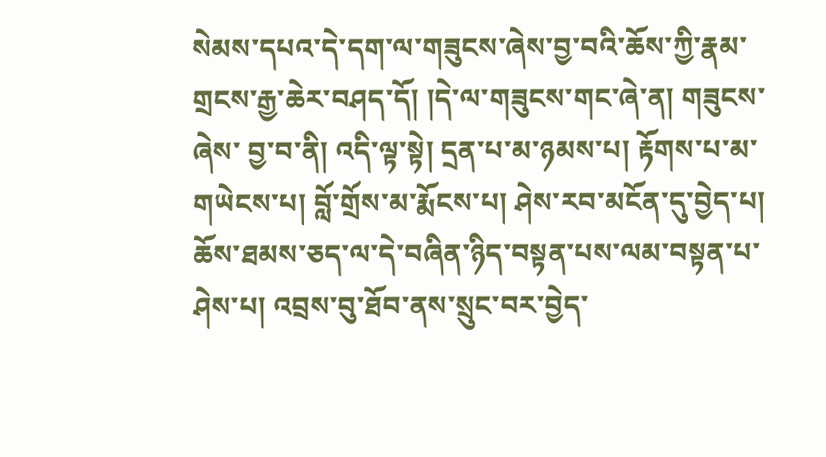སེམས་དཔའ་དེ་དག་ལ་གཟུངས་ཞེས་བྱ་བའི་ཆོས་ཀྱི་རྣམ་གྲངས་རྒྱ་ཆེར་བཤད་དོ། །དེ་ལ་གཟུངས་གང་ཞེ་ན། གཟུངས་ཞེས་ བྱ་བ་ནི། འདི་ལྟ་སྟེ། དྲན་པ་མ་ཉམས་པ། རྟོགས་པ་མ་གཡེངས་པ། བློ་གྲོས་མ་རྨོངས་པ། ཤེས་རབ་མངོན་དུ་བྱེད་པ། ཆོས་ཐམས་ཅད་ལ་དེ་བཞིན་ཉིད་བསྟན་པས་ལམ་བསྟན་པ་ ཤེས་པ། འབྲས་བུ་ཐོབ་ནས་སྲུང་བར་བྱེད་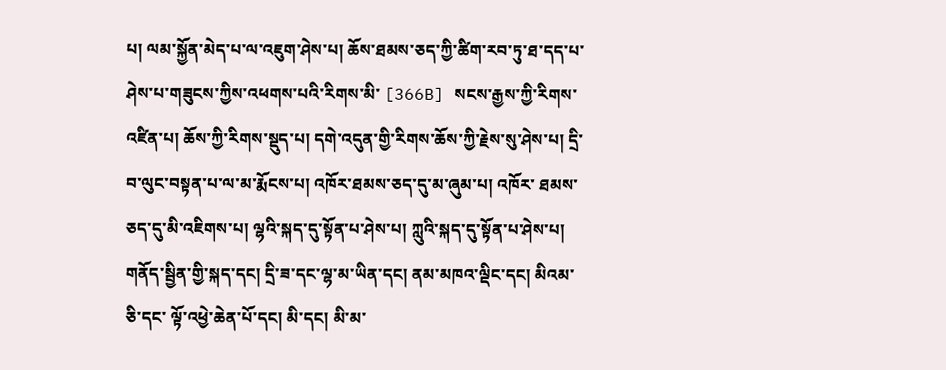པ། ལམ་སྐྱོན་མེད་པ་ལ་འཇུག་ཤེས་པ། ཆོས་ཐམས་ཅད་ཀྱི་ཚིག་རབ་ཏུ་ཐ་དད་པ་ཤེས་པ་གཟུངས་ཀྱིས་འཕགས་པའི་རིགས་མི་ [366B] སངས་རྒྱས་ཀྱི་རིགས་འཛིན་པ། ཆོས་ཀྱི་རིགས་སྡུད་པ། དགེ་འདུན་གྱི་རིགས་ཆོས་ཀྱི་རྗེས་སུ་ཤེས་པ། དྲི་བ་ལུང་བསྟན་པ་ལ་མ་རྨོངས་པ། འཁོར་ཐམས་ཅད་དུ་མ་ཞུམ་པ། འཁོར་ ཐམས་ཅད་དུ་མི་འཇིགས་པ། ལྷའི་སྐད་དུ་སྟོན་པ་ཤེས་པ། ཀླུའི་སྐད་དུ་སྟོན་པ་ཤེས་པ། གནོད་སྦྱིན་གྱི་སྐད་དང། དྲི་ཟ་དང་ལྷ་མ་ཡིན་དང། ནམ་མཁའ་ལྡིང་དང། མིའམ་ཅི་དང་ ལྟོ་འཕྱེ་ཆེན་པོ་དང། མི་དང། མི་མ་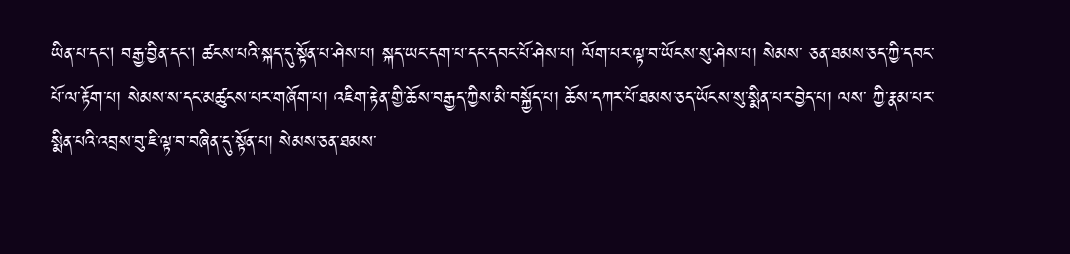ཡིན་པ་དང། བརྒྱ་བྱིན་དང། ཚངས་པའི་སྐད་དུ་སྟོན་པ་ཤེས་པ། སྐད་ཡང་དག་པ་དང་དབང་པོ་ཤེས་པ། ལོག་པར་ལྟ་བ་ཡོངས་སུ་ཤེས་པ། སེམས་ ཅན་ཐམས་ཅད་ཀྱི་དབང་པོ་ལ་རྟོག་པ། སེམས་ས་དང་མཚུངས་པར་གཞོག་པ། འཇིག་རྟེན་གྱི་ཆོས་བརྒྱད་ཀྱིས་མི་བསྐྱོད་པ། ཆོས་དཀར་པོ་ཐམས་ཅད་ཡོངས་སུ་སྨིན་པར་བྱེད་པ། ལས་ ཀྱི་རྣམ་པར་སྨིན་པའི་འབྲས་བུ་ཇི་ལྟ་བ་བཞིན་དུ་སྟོན་པ། སེམས་ཅན་ཐམས་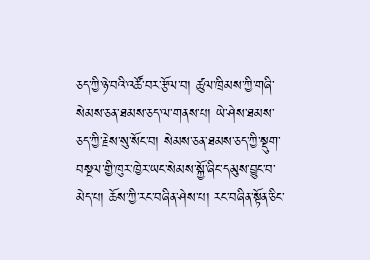ཅད་ཀྱི་ཉེ་བའི་འཚོ་བར་རྩོལ་བ། ཚུལ་ཁྲིམས་ཀྱི་གཞི་སེམས་ཅན་ཐམས་ཅད་ལ་གནས་པ། ཡེ་ཤེས་ཐམས་ ཅད་ཀྱི་རྗེས་སུ་སོང་བ། སེམས་ཅན་ཐམས་ཅད་ཀྱི་སྡུག་བསྔལ་གྱི་ཁུར་ཁྱེར་ཡང་སེམས་སྐྱོ་ཞིང་དམུས་བྱུང་བ་མེད་པ། ཆོས་ཀྱི་རང་བཞིན་ཤེས་པ། རང་བཞིན་སྟོན་ཅིང་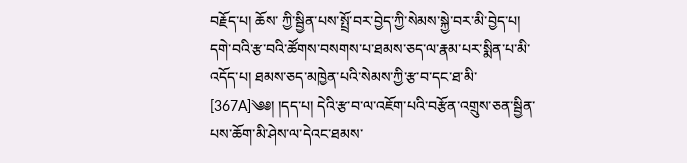བརྗོད་པ། ཆོས་ ཀྱི་སྦྱིན་པས་སྤྲོ་བར་བྱེད་ཀྱི་སེམས་སྐྱེ་བར་མི་བྱེད་པ། དགེ་བའི་རྩ་བའི་ཚོགས་བསགས་པ་ཐམས་ཅད་ལ་རྣམ་པར་སྨིན་པ་མི་འདོད་པ། ཐམས་ཅད་མཁྱེན་པའི་སེམས་ཀྱི་རྩ་བ་དང་ཐ་མི་ [367A]༄༅། །དད་པ། དེའི་རྩ་བ་ལ་འཇོག་པའི་བརྩོན་འགྲུས་ཅན་སྦྱིན་པས་ཆོག་མི་ཤེས་ལ་དེའང་ཐམས་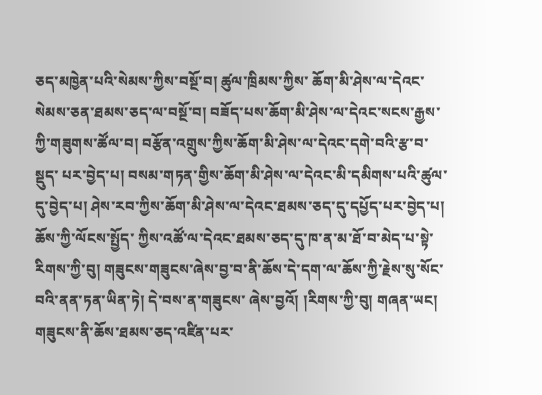ཅད་མཁྱེན་པའི་སེམས་ཀྱིས་བསྔོ་བ། ཚུལ་ཁྲིམས་ཀྱིས་ ཆོག་མི་ཤེས་ལ་དེའང་སེམས་ཅན་ཐམས་ཅད་ལ་བསྔོ་བ། བཟོད་པས་ཆོག་མི་ཤེས་ལ་དེའང་སངས་རྒྱས་ཀྱི་གཟུགས་ཚོལ་བ། བརྩོན་འགྲུས་ཀྱིས་ཆོག་མི་ཤེས་ལ་དེའང་དགེ་བའི་རྩ་བ་སྡུད་ པར་བྱེད་པ། བསམ་གཏན་གྱིས་ཆོག་མི་ཤེས་ལ་དེའང་མི་དམིགས་པའི་ཚུལ་དུ་བྱེད་པ། ཤེས་རབ་ཀྱིས་ཆོག་མི་ཤེས་ལ་དེའང་ཐམས་ཅད་དུ་དཔྱོད་པར་བྱེད་པ། ཆོས་ཀྱི་ལོངས་སྤྱོད་ ཀྱིས་འཚོ་ལ་དེའང་ཐམས་ཅད་དུ་ཁ་ན་མ་ཐོ་བ་མེད་པ་སྟེ་རིགས་ཀྱི་བུ། གཟུངས་གཟུངས་ཞེས་བྱ་བ་ནི་ཆོས་དེ་དག་ལ་ཆོས་ཀྱི་རྗེས་སུ་སོང་བའི་ནན་ཏན་ཡིན་ཏེ། དེ་བས་ན་གཟུངས་ ཞེས་བྱའོ། །རིགས་ཀྱི་བུ། གཞན་ཡང། གཟུངས་ནི་ཆོས་ཐམས་ཅད་འཛིན་པར་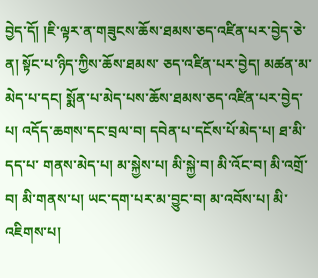བྱེད་དོ། །ཇི་ལྟར་ན་གཟུངས་ཆོས་ཐམས་ཅད་འཛིན་པར་བྱེད་ཅེ་ན། སྟོང་པ་ཉིད་ཀྱིས་ཆོས་ཐམས་ ཅད་འཛིན་པར་བྱེད། མཚན་མ་མེད་པ་དང། སྨོན་པ་མེད་པས་ཆོས་ཐམས་ཅད་འཛིན་པར་བྱེད་པ། འདོད་ཆགས་དང་བྲལ་བ། དབེན་པ་དངོས་པོ་མེད་པ། ཐ་མི་དད་པ་ གནས་མེད་པ། མ་སྐྱེས་པ། མི་སྐྱེ་བ། མི་འོང་བ། མི་འགྲོ་བ། མི་གནས་པ། ཡང་དག་པར་མ་བྱུང་བ། མ་འབོས་པ། མི་འཇིགས་པ།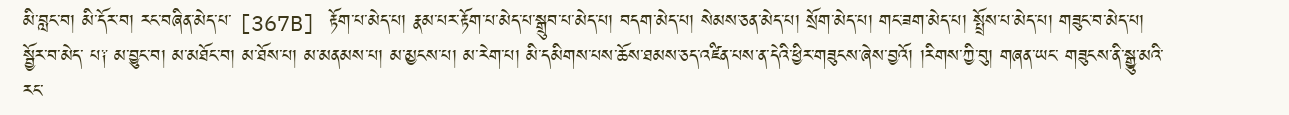མི་བླང་བ། མི་དོར་བ། རང་བཞིན་མེད་པ་ [367B] རྟོག་པ་མེད་པ། རྣམ་པར་རྟོག་པ་མེད་པ་སྒྲུབ་པ་མེད་པ། བདག་མེད་པ། སེམས་ཅན་མེད་པ། སྲོག་མེད་པ། གང་ཟག་མེད་པ། སྤྲོས་པ་མེད་པ། གཟུང་བ་མེད་པ། སྦྱོར་བ་མེད་ པ༑ མ་བྱུང་བ། མ་མཐོང་བ། མ་ཐོས་པ། མ་མནམས་པ། མ་མྱངས་པ། མ་རེག་པ། མི་དམིགས་པས་ཆོས་ཐམས་ཅད་འཛིན་པས་ན་དེའི་ཕྱིར་གཟུངས་ཞེས་བྱའོ། །རིགས་ཀྱི་བུ། གཞན་ཡང་ གཟུངས་ནི་སྒྱུ་མའི་རང་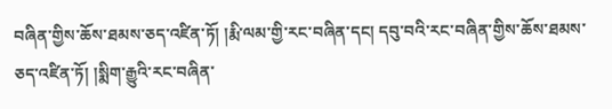བཞིན་གྱིས་ཆོས་ཐམས་ཅད་འཛིན་ཏོ། །རྨི་ལམ་གྱི་རང་བཞིན་དང། དབུ་བའི་རང་བཞིན་གྱིས་ཆོས་ཐམས་ཅད་འཛིན་ཏོ། །སྨིག་རྒྱུའི་རང་བཞིན་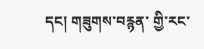དང། གཟུགས་བརྙན་ གྱི་རང་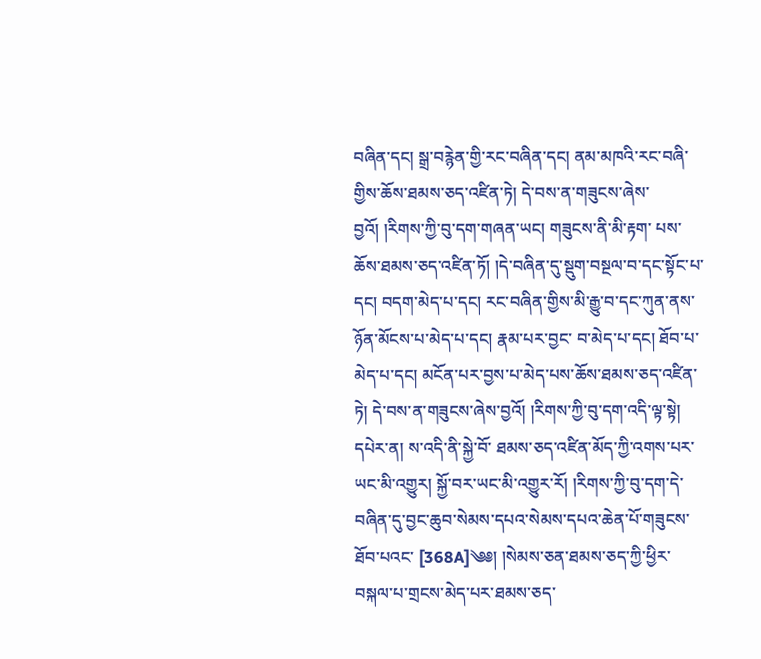བཞིན་དང། སྒྲ་བརྙེན་གྱི་རང་བཞིན་དང། ནམ་མཁའི་རང་བཞི་གྱིས་ཆོས་ཐམས་ཅད་འཛིན་ཏེ། དེ་བས་ན་གཟུངས་ཞེས་བྱའོ། །རིགས་ཀྱི་བུ་དག་གཞན་ཡང། གཟུངས་ནི་མི་རྟག་ པས་ཆོས་ཐམས་ཅད་འཛིན་ཏོ། །དེ་བཞིན་དུ་སྡུག་བསྔལ་བ་དང་སྟོང་པ་དང། བདག་མེད་པ་དང། རང་བཞིན་གྱིས་མི་རྒྱུ་བ་དང་ཀུན་ནས་ཉོན་མོངས་པ་མེད་པ་དང། རྣམ་པར་བྱང་ བ་མེད་པ་དང། ཐོབ་པ་མེད་པ་དང། མངོན་པར་བྱས་པ་མེད་པས་ཆོས་ཐམས་ཅད་འཛིན་ཏེ། དེ་བས་ན་གཟུངས་ཞེས་བྱའོ། །རིགས་ཀྱི་བུ་དག་འདི་ལྟ་སྟེ། དཔེར་ན། ས་འདི་ནི་སྐྱེ་བོ་ ཐམས་ཅད་འཛིན་མོད་ཀྱི་འགས་པར་ཡང་མི་འགྱུར། སྐྱོ་བར་ཡང་མི་འགྱུར་རོ། །རིགས་ཀྱི་བུ་དག་དེ་བཞིན་དུ་བྱང་ཆུབ་སེམས་དཔའ་སེམས་དཔའ་ཆེན་པོ་གཟུངས་ཐོབ་པའང་ [368A]༄༅། །སེམས་ཅན་ཐམས་ཅད་ཀྱི་ཕྱིར་བསྐལ་པ་གྲངས་མེད་པར་ཐམས་ཅད་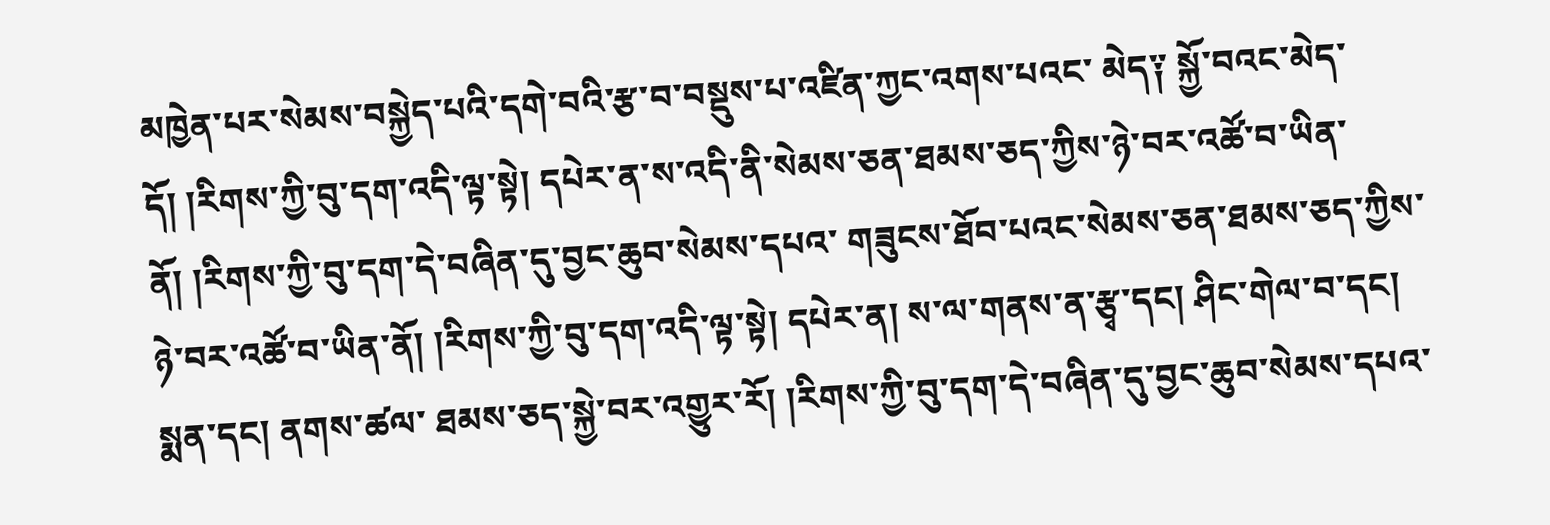མཁྱེན་པར་སེམས་བསྐྱེད་པའི་དགེ་བའི་རྩ་བ་བསྡུས་པ་འཛིན་ཀྱང་འགས་པའང་ མེད༑ སྐྱོ་བའང་མེད་དོ། །རིགས་ཀྱི་བུ་དག་འདི་ལྟ་སྟེ། དཔེར་ན་ས་འདི་ནི་སེམས་ཅན་ཐམས་ཅད་ཀྱིས་ཉེ་བར་འཚོ་བ་ཡིན་ནོ། །རིགས་ཀྱི་བུ་དག་དེ་བཞིན་དུ་བྱང་ཆུབ་སེམས་དཔའ་ གཟུངས་ཐོབ་པའང་སེམས་ཅན་ཐམས་ཅད་ཀྱིས་ཉེ་བར་འཚོ་བ་ཡིན་ནོ། །རིགས་ཀྱི་བུ་དག་འདི་ལྟ་སྟེ། དཔེར་ན། ས་ལ་གནས་ན་རྩྭ་དང། ཤིང་གེལ་བ་དང། སྨན་དང། ནགས་ཚལ་ ཐམས་ཅད་སྐྱེ་བར་འགྱུར་རོ། །རིགས་ཀྱི་བུ་དག་དེ་བཞིན་དུ་བྱང་ཆུབ་སེམས་དཔའ་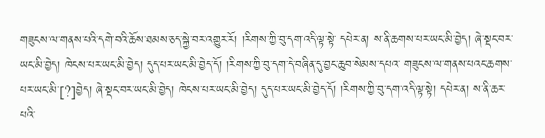གཟུངས་ལ་གནས་པའི་དགེ་བའི་ཆོས་ཐམས་ཅད་སྐྱེ་བར་འགྱུར་རོ། །རིགས་ཀྱི་བུ་དག་འདི་ལྟ་སྟེ་ དཔེར་ན། ས་ནི་ཆགས་པར་ཡང་མི་བྱེད། ཞེ་སྡང་བར་ཡང་མི་བྱེད། ཁེངས་པར་ཡང་མི་བྱེད། དུད་པར་ཡང་མི་བྱེད་དོ། །རིགས་ཀྱི་བུ་དག་དེ་བཞིན་དུ་བྱང་ཆུབ་སེམས་དཔའ་ གཟུངས་ལ་གནས་པའང་ཆགས་པར་ཡང་མི་[?]བྱེད། ཞེ་སྡང་བར་ཡང་མི་བྱེད། ཁེངས་པར་ཡང་མི་བྱེད། དུད་པར་ཡང་མི་བྱེད་དོ། །རིགས་ཀྱི་བུ་དག་འདི་ལྟ་སྟེ། དཔེར་ན། ས་ནི་ཆར་ པའི་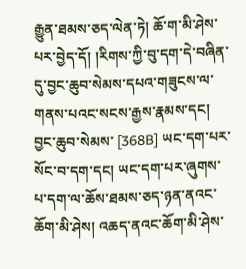རྒྱུན་ཐམས་ཅད་ལེན་ཏེ། ཆོ་ག་མི་ཤེས་པར་བྱེད་དོ། །རིགས་ཀྱི་བུ་དག་དེ་བཞིན་དུ་བྱང་ཆུབ་སེམས་དཔའ་གཟུངས་ལ་གནས་པའང་སངས་རྒྱས་རྣམས་དང། བྱང་ཆུབ་སེམས་ [368B] ཡང་དག་པར་སོང་བ་དག་དང། ཡང་དག་པར་ཞུགས་པ་དག་ལ་ཆོས་ཐམས་ཅད་ཉན་ནའང་ཆོག་མི་ཤེས། འཆད་ནའང་ཆོག་མི་ཤེས་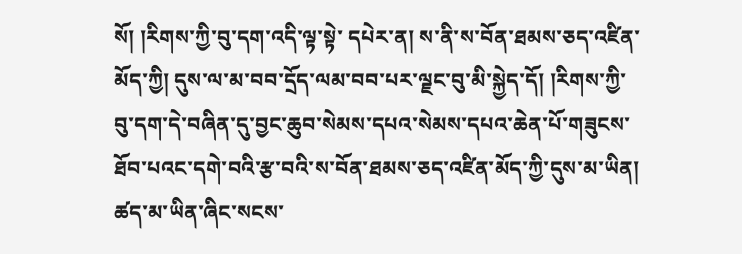སོ། །རིགས་ཀྱི་བུ་དག་འདི་ལྟ་སྟེ་ དཔེར་ན། ས་ནི་ས་བོན་ཐམས་ཅད་འཛིན་མོད་ཀྱི། དུས་ལ་མ་བབ་དྲོད་ལམ་བབ་པར་ལྗང་བུ་མི་སྐྱེད་དོ། །རིགས་ཀྱི་བུ་དག་དེ་བཞིན་དུ་བྱང་ཆུབ་སེམས་དཔའ་སེམས་དཔའ་ཆེན་པོ་གཟུངས་ ཐོབ་པའང་དགེ་བའི་རྩ་བའི་ས་བོན་ཐམས་ཅད་འཛིན་མོད་ཀྱི་དུས་མ་ཡིན། ཚད་མ་ཡིན་ཞིང་སངས་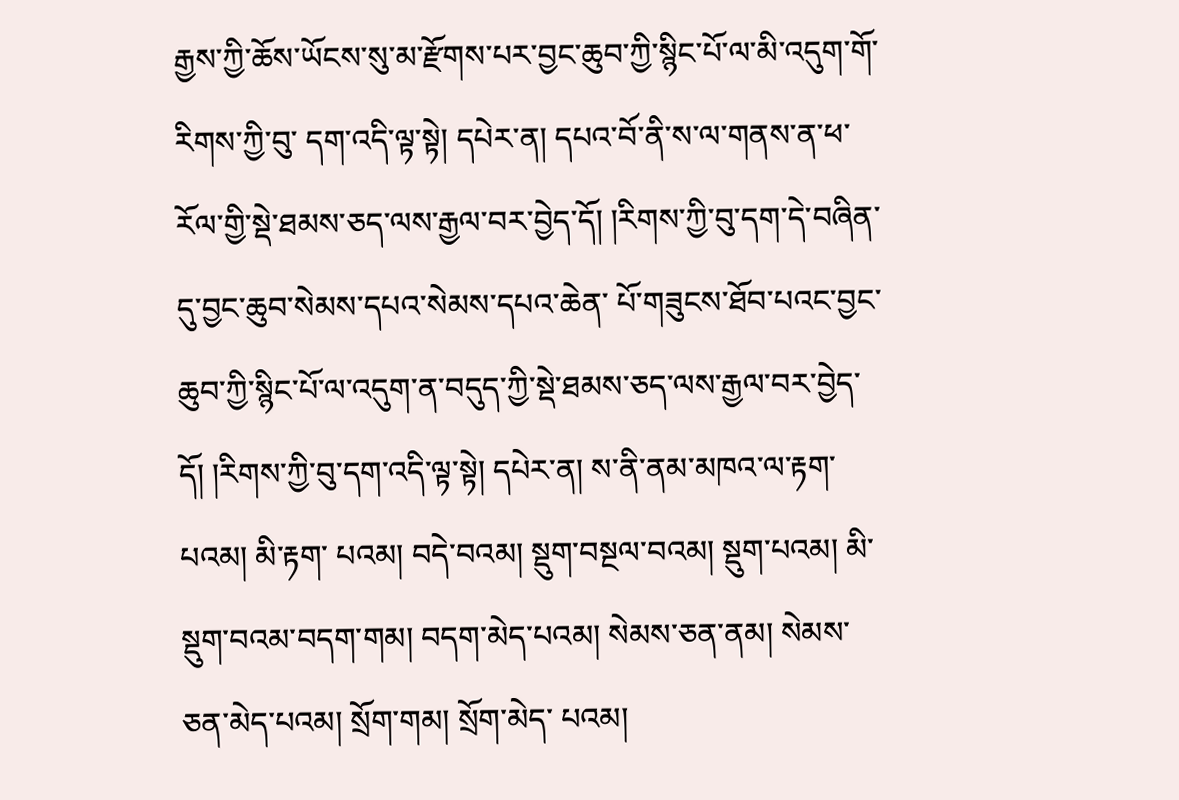རྒྱས་ཀྱི་ཆོས་ཡོངས་སུ་མ་རྫོགས་པར་བྱང་ཆུབ་ཀྱི་སྙིང་པོ་ལ་མི་འདུག་གོ་རིགས་ཀྱི་བུ་ དག་འདི་ལྟ་སྟེ། དཔེར་ན། དཔའ་བོ་ནི་ས་ལ་གནས་ན་ཕ་རོལ་གྱི་སྡེ་ཐམས་ཅད་ལས་རྒྱལ་བར་བྱེད་དོ། །རིགས་ཀྱི་བུ་དག་དེ་བཞིན་དུ་བྱང་ཆུབ་སེམས་དཔའ་སེམས་དཔའ་ཆེན་ པོ་གཟུངས་ཐོབ་པའང་བྱང་ཆུབ་ཀྱི་སྙིང་པོ་ལ་འདུག་ན་བདུད་ཀྱི་སྡེ་ཐམས་ཅད་ལས་རྒྱལ་བར་བྱེད་དོ། །རིགས་ཀྱི་བུ་དག་འདི་ལྟ་སྟེ། དཔེར་ན། ས་ནི་ནམ་མཁའ་ལ་རྟག་པའམ། མི་རྟག་ པའམ། བདེ་བའམ། སྡུག་བསྔལ་བའམ། སྡུག་པའམ། མི་སྡུག་བའམ་བདག་གམ། བདག་མེད་པའམ། སེམས་ཅན་ནམ། སེམས་ཅན་མེད་པའམ། སྲོག་གམ། སྲོག་མེད་ པའམ།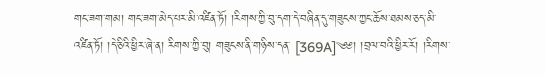གང་ཟག་གམ། གང་ཟག་མེད་པར་མི་འཛིན་ཏོ། །རིགས་ཀྱི་བུ་དག་དེ་བཞིན་དུ་གཟུངས་ཀྱང་ཆོས་ཐམས་ཅད་མི་འཛིན་ཏོ། །དེ་ཅིའི་ཕྱིར་ཞེ་ན། རིགས་ཀྱི་བུ། གཟུངས་ནི་གཉིས་དན་ [369A]༄༅། །བྲལ་བའི་ཕྱིར་རོ། །རིགས་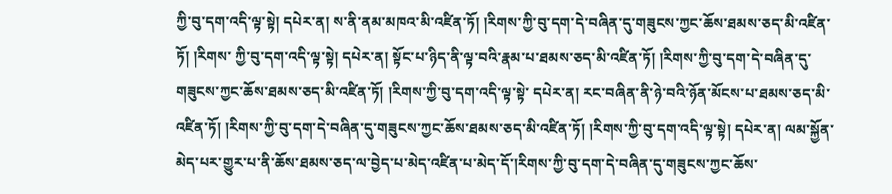ཀྱི་བུ་དག་འདི་ལྟ་སྟེ། དཔེར་ན། ས་ནི་ནམ་མཁའ་མི་འཛིན་ཏོ། །རིགས་ཀྱི་བུ་དག་དེ་བཞིན་དུ་གཟུངས་ཀྱང་ཆོས་ཐམས་ཅད་མི་འཛིན་ཏོ། །རིགས་ ཀྱི་བུ་དག་འདི་ལྟ་སྟེ། དཔེར་ན། སྟོང་པ་ཉིད་ནི་ལྟ་བའི་རྣམ་པ་ཐམས་ཅད་མི་འཛིན་ཏོ། །རིགས་ཀྱི་བུ་དག་དེ་བཞིན་དུ་གཟུངས་ཀྱང་ཆོས་ཐམས་ཅད་མི་འཛིན་ཏོ། །རིགས་ཀྱི་བུ་དག་འདི་ལྟ་སྟེ་ དཔེར་ན། རང་བཞིན་ནི་ཉེ་བའི་ཉོན་མོངས་པ་ཐམས་ཅད་མི་འཛིན་ཏོ། །རིགས་ཀྱི་བུ་དག་དེ་བཞིན་དུ་གཟུངས་ཀྱང་ཆོས་ཐམས་ཅད་མི་འཛིན་ཏོ། །རིགས་ཀྱི་བུ་དག་འདི་ལྟ་སྟེ། དཔེར་ན། ལམ་སྐྱོན་ མེད་པར་གྱུར་པ་ནི་ཆོས་ཐམས་ཅད་ལ་བྱེད་པ་མེད་འཛིན་པ་མེད་དོ་།རིགས་ཀྱི་བུ་དག་དེ་བཞིན་དུ་གཟུངས་ཀྱང་ཆོས་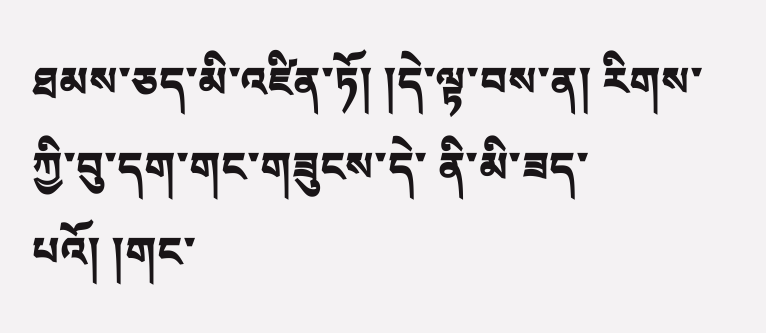ཐམས་ཅད་མི་འཛིན་ཏོ། །དེ་ལྟ་བས་ན། རིགས་ཀྱི་བུ་དག་གང་གཟུངས་དེ་ ནི་མི་ཟད་པའོ། །གང་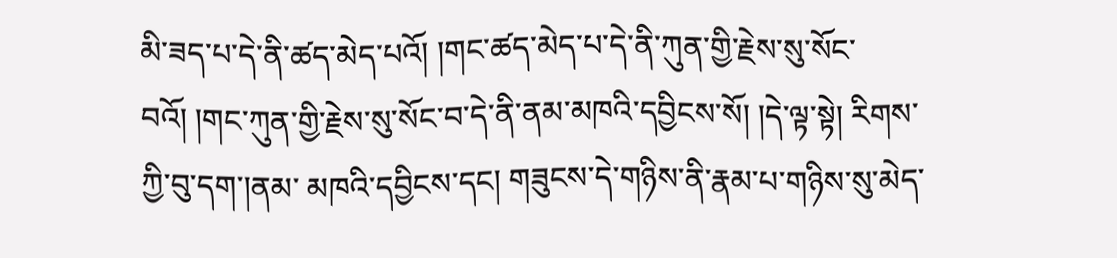མི་ཟད་པ་དེ་ནི་ཚད་མེད་པའོ། །གང་ཚད་མེད་པ་དེ་ནི་ཀུན་གྱི་རྗེས་སུ་སོང་བའོ། །གང་ཀུན་གྱི་རྗེས་སུ་སོང་བ་དེ་ནི་ནམ་མཁའི་དབྱིངས་སོ། །དེ་ལྟ་སྟེ། རིགས་ཀྱི་བུ་དག་།ནམ་ མཁའི་དབྱིངས་དང། གཟུངས་དེ་གཉིས་ནི་རྣམ་པ་གཉིས་སུ་མེད་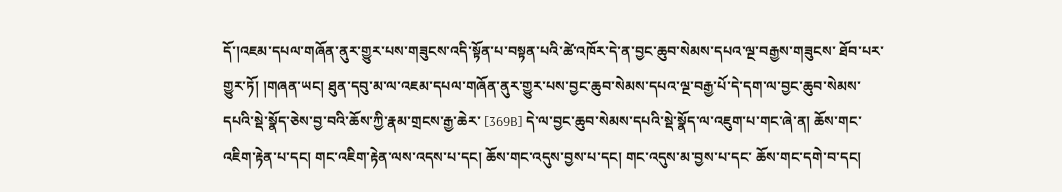དོ་།འཇམ་དཔལ་གཞོན་ནུར་གྱུར་པས་གཟུངས་འདི་སྟོན་པ་བསྟན་པའི་ཚེ་འཁོར་དེ་ན་བྱང་ཆུབ་སེམས་དཔའ་ལྔ་བརྒྱས་གཟུངས་ ཐོབ་པར་གྱུར་ཏོ། །གཞན་ཡང། ཐུན་དབུ་མ་ལ་འཇམ་དཔལ་གཞོན་ནུར་གྱུར་པས་བྱང་ཆུབ་སེམས་དཔའ་ལྔ་བརྒྱ་པོ་དེ་དག་ལ་བྱང་ཆུབ་སེམས་དཔའི་སྡེ་སྣོད་ཅེས་བྱ་བའི་ཆོས་ཀྱི་རྣམ་གྲངས་རྒྱ་ཆེར་ [369B] དེ་ལ་བྱང་ཆུབ་སེམས་དཔའི་སྡེ་སྣོད་ལ་འཇུག་པ་གང་ཞེ་ན། ཆོས་གང་འཇིག་རྟེན་པ་དང། གང་འཇིག་རྟེན་ལས་འདས་པ་དང། ཆོས་གང་འདུས་བྱས་པ་དང། གང་འདུས་མ་བྱས་པ་དང་ ཆོས་གང་དགེ་བ་དང།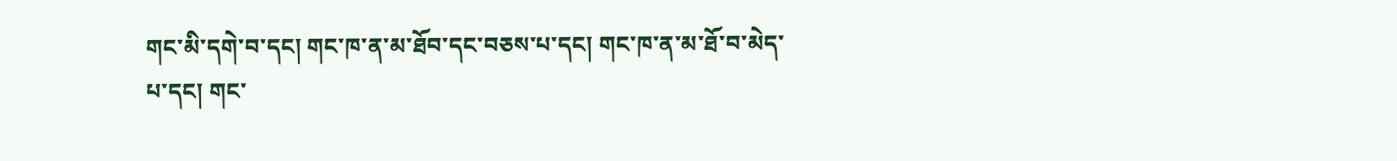གང་མི་དགེ་བ་དང། གང་ཁ་ན་མ་ཐོབ་དང་བཅས་པ་དང། གང་ཁ་ན་མ་ཐོ་བ་མེད་པ་དང། གང་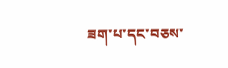ཟག་པ་དང་བཅས་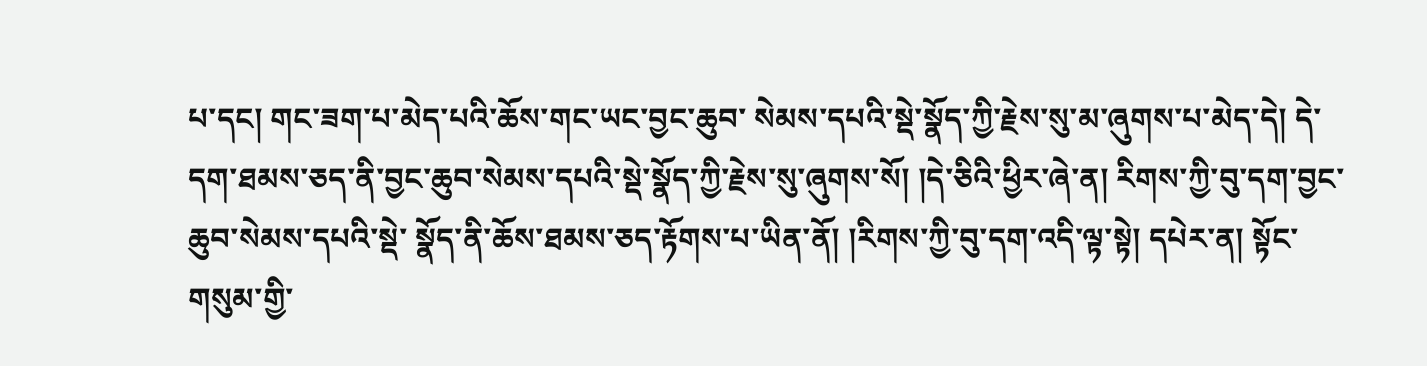པ་དང། གང་ཟག་པ་མེད་པའི་ཆོས་གང་ཡང་བྱང་ཆུབ་ སེམས་དཔའི་སྡེ་སྣོད་ཀྱི་རྗེས་སུ་མ་ཞུགས་པ་མེད་དེ། དེ་དག་ཐམས་ཅད་ནི་བྱང་ཆུབ་སེམས་དཔའི་སྡེ་སྣོད་ཀྱི་རྗེས་སུ་ཞུགས་སོ། །དེ་ཅིའི་ཕྱིར་ཞེ་ན། རིགས་ཀྱི་བུ་དག་བྱང་ཆུབ་སེམས་དཔའི་སྡེ་ སྣོད་ནི་ཆོས་ཐམས་ཅད་རྟོགས་པ་ཡིན་ནོ། །རིགས་ཀྱི་བུ་དག་འདི་ལྟ་སྟེ། དཔེར་ན། སྟོང་གསུམ་གྱི་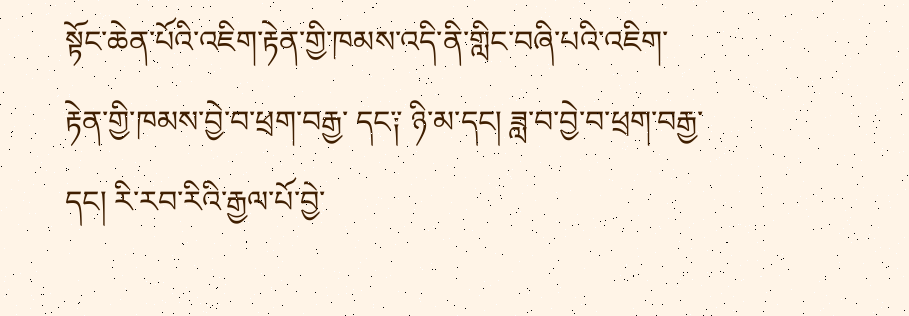སྟོང་ཆེན་པོའི་འཇིག་རྟེན་གྱི་ཁམས་འདི་ནི་གླིང་བཞི་པའི་འཇིག་རྟེན་གྱི་ཁམས་བྱེ་བ་ཕྲག་བརྒྱ་ དང༑ ཉི་མ་དང། ཟླ་བ་བྱེ་བ་ཕྲག་བརྒྱ་དང། རི་རབ་རིའི་རྒྱལ་པོ་བྱེ་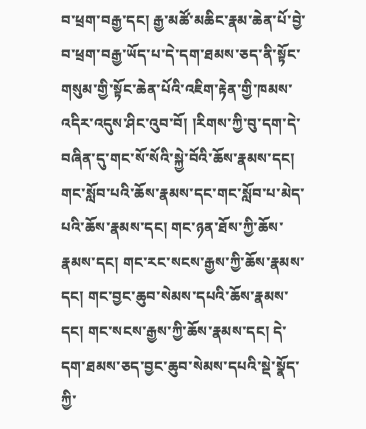བ་ཕྲག་བརྒྱ་དང། རྒྱ་མཚོ་མཆིང་རྣམ་ཆེན་པོ་བྱེ་བ་ཕྲག་བརྒྱ་ཡོད་པ་དེ་དག་ཐམས་ཅད་ནི་སྟོང་གསུམ་གྱི་སྟོང་ཆེན་པོའི་འཇིག་རྟེན་གྱི་ཁམས་ འདིར་འདུས་ཤིང་འུབ་བོ། །རིགས་ཀྱི་བུ་དག་དེ་བཞིན་དུ་གང་སོ་སོའི་སྐྱེ་བོའི་ཆོས་རྣམས་དང། གང་སློབ་པའི་ཆོས་རྣམས་དང་གང་སློབ་པ་མེད་པའི་ཆོས་རྣམས་དང། གང་ཉན་ཐོས་ཀྱི་ཆོས་ རྣམས་དང། གང་རང་སངས་རྒྱས་ཀྱི་ཆོས་རྣམས་དང། གང་བྱང་ཆུབ་སེམས་དཔའི་ཆོས་རྣམས་དང། གང་སངས་རྒྱས་ཀྱི་ཆོས་རྣམས་དང། དེ་དག་ཐམས་ཅད་བྱང་ཆུབ་སེམས་དཔའི་སྡེ་སྣོད་ཀྱི་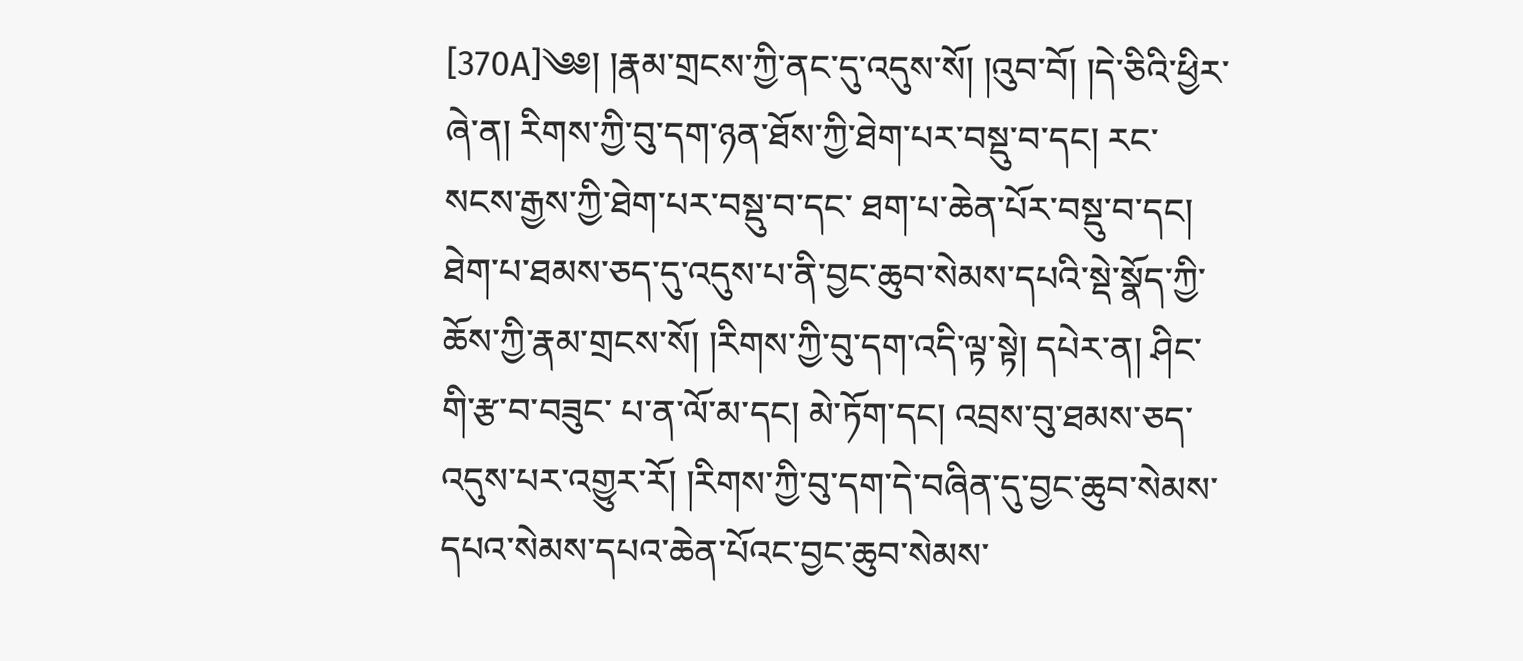[370A]༄༅། །རྣམ་གྲངས་ཀྱི་ནང་དུ་འདུས་སོ། །འུབ་བོ། །དེ་ཅིའི་ཕྱིར་ཞེ་ན། རིགས་ཀྱི་བུ་དག་ཉན་ཐོས་ཀྱི་ཐེག་པར་བསྡུ་བ་དང། རང་སངས་རྒྱས་ཀྱི་ཐེག་པར་བསྡུ་བ་དང་ ཐག་པ་ཆེན་པོར་བསྡུ་བ་དང། ཐེག་པ་ཐམས་ཅད་དུ་འདུས་པ་ནི་བྱང་ཆུབ་སེམས་དཔའི་སྡེ་སྣོད་ཀྱི་ཆོས་ཀྱི་རྣམ་གྲངས་སོ། །རིགས་ཀྱི་བུ་དག་འདི་ལྟ་སྟེ། དཔེར་ན། ཤིང་གི་རྩ་བ་བཟུང་ པ་ན་ལོ་མ་དང། མེ་ཏོག་དང། འབྲས་བུ་ཐམས་ཅད་འདུས་པར་འགྱུར་རོ། །རིགས་ཀྱི་བུ་དག་དེ་བཞིན་དུ་བྱང་ཆུབ་སེམས་དཔའ་སེམས་དཔའ་ཆེན་པོའང་བྱང་ཆུབ་སེམས་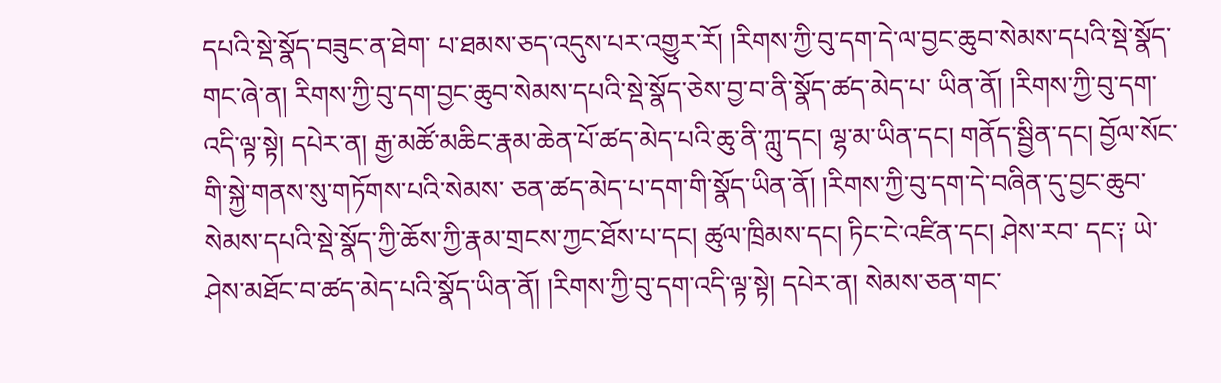དཔའི་སྡེ་སྣོད་བཟུང་ན་ཐེག་ པ་ཐམས་ཅད་འདུས་པར་འགྱུར་རོ། །རིགས་ཀྱི་བུ་དག་དེ་ལ་བྱང་ཆུབ་སེམས་དཔའི་སྡེ་སྣོད་གང་ཞེ་ན། རིགས་ཀྱི་བུ་དག་བྱང་ཆུབ་སེམས་དཔའི་སྡེ་སྣོད་ཅེས་བྱ་བ་ནི་སྣོད་ཚད་མེད་པ་ ཡིན་ནོ། །རིགས་ཀྱི་བུ་དག་འདི་ལྟ་སྟེ། དཔེར་ན། རྒྱ་མཚོ་མཆིང་རྣམ་ཆེན་པོ་ཚད་མེད་པའི་ཆུ་ནི་ཀླུ་དང། ལྷ་མ་ཡིན་དང། གནོད་སྦྱིན་དང། བྱོལ་སོང་གི་སྐྱེ་གནས་སུ་གཏོགས་པའི་སེམས་ ཅན་ཚད་མེད་པ་དག་གི་སྣོད་ཡིན་ནོ། །རིགས་ཀྱི་བུ་དག་དེ་བཞིན་དུ་བྱང་ཆུབ་སེམས་དཔའི་སྡེ་སྣོད་ཀྱི་ཆོས་ཀྱི་རྣམ་གྲངས་ཀྱང་ཐོས་པ་དང། ཚུལ་ཁྲིམས་དང། ཏིང་ངེ་འཛིན་དང། ཤེས་རབ་ དང༑ ཡེ་ཤེས་མཐོང་བ་ཚད་མེད་པའི་སྣོད་ཡིན་ནོ། །རིགས་ཀྱི་བུ་དག་འདི་ལྟ་སྟེ། དཔེར་ན། སེམས་ཅན་གང་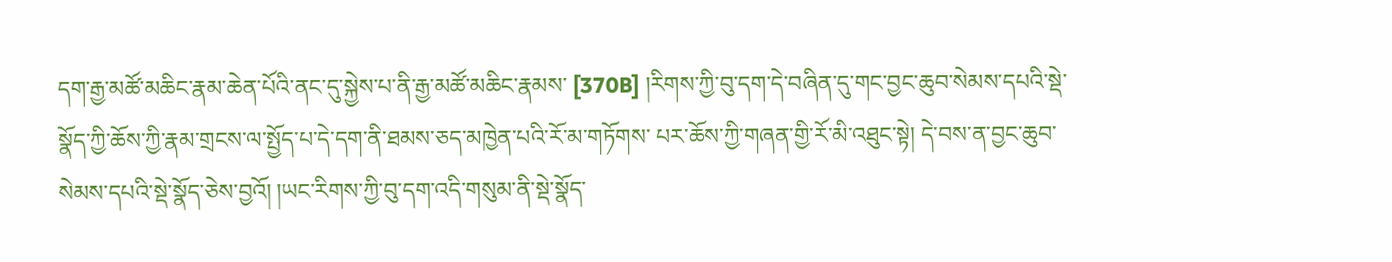དག་རྒྱ་མཚོ་མཆིང་རྣམ་ཆེན་པོའི་ནང་དུ་སྐྱེས་པ་ནི་རྒྱ་མཚོ་མཆིང་རྣམས་ [370B] །རིགས་ཀྱི་བུ་དག་དེ་བཞིན་དུ་གང་བྱང་ཆུབ་སེམས་དཔའི་སྡེ་སྣོད་ཀྱི་ཆོས་ཀྱི་རྣམ་གྲངས་ལ་སྤྱོད་པ་དེ་དག་ནི་ཐམས་ཅད་མཁྱེན་པའི་རོ་མ་གཏོགས་ པར་ཆོས་ཀྱི་གཞན་གྱི་རོ་མི་འཐུང་སྟེ། དེ་བས་ན་བྱང་ཆུབ་སེམས་དཔའི་སྡེ་སྣོད་ཅེས་བྱའོ། །ཡང་རིགས་ཀྱི་བུ་དག་འདི་གསུམ་ནི་སྡེ་སྣོད་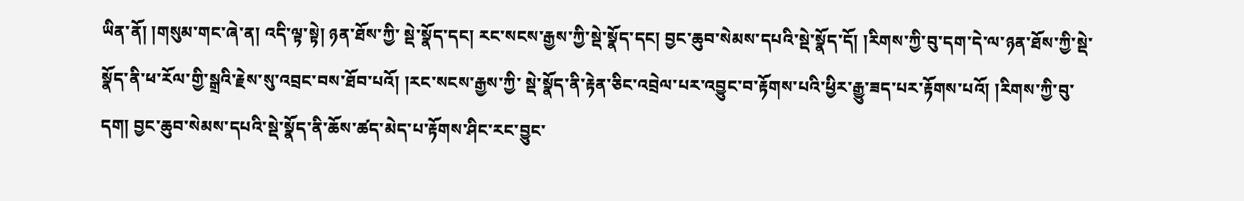ཡིན་ནོ། །གསུམ་གང་ཞེ་ན། འདི་ལྟ་སྟེ། ཉན་ཐོས་ཀྱི་ སྡེ་སྣོད་དང། རང་སངས་རྒྱས་ཀྱི་སྡེ་སྣོད་དང། བྱང་ཆུབ་སེམས་དཔའི་སྡེ་སྣོད་དོ། །རིགས་ཀྱི་བུ་དག་དེ་ལ་ཉན་ཐོས་ཀྱི་སྡེ་སྣོད་ནི་ཕ་རོལ་གྱི་སྒྲའི་རྗེས་སུ་འབྲང་བས་ཐོབ་པའོ། །རང་སངས་རྒྱས་ཀྱི་ སྡེ་སྣོད་ནི་རྟེན་ཅིང་འབྲེལ་པར་འབྱུང་བ་རྟོགས་པའི་ཕྱིར་རྒྱུ་ཟད་པར་རྟོགས་པའོ། །རིགས་ཀྱི་བུ་དག། བྱང་ཆུབ་སེམས་དཔའི་སྡེ་སྣོད་ནི་ཆོས་ཚད་མེད་པ་རྟོགས་ཤིང་རང་བྱུང་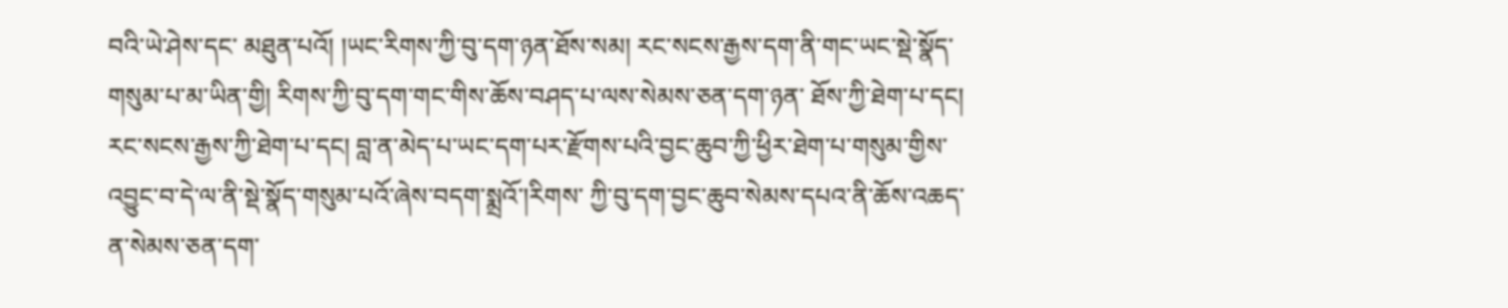བའི་ཡེ་ཤེས་དང་ མཐུན་པའོ། །ཡང་རིགས་ཀྱི་བུ་དག་ཉན་ཐོས་སམ། རང་སངས་རྒྱས་དག་ནི་གང་ཡང་སྡེ་སྣོད་གསུམ་པ་མ་ཡིན་གྱི། རིགས་ཀྱི་བུ་དག་གང་གིས་ཆོས་བཤད་པ་ལས་སེམས་ཅན་དག་ཉན་ ཐོས་ཀྱི་ཐེག་པ་དང། རང་སངས་རྒྱས་ཀྱི་ཐེག་པ་དང། བླ་ན་མེད་པ་ཡང་དག་པར་རྫོགས་པའི་བྱང་ཆུབ་ཀྱི་ཕྱིར་ཐེག་པ་གསུམ་གྱིས་འབྱུང་བ་དེ་ལ་ནི་སྡེ་སྣོད་གསུམ་པའོ་ཞེས་བདག་སྨྲའོ་།རིགས་ ཀྱི་བུ་དག་བྱང་ཆུབ་སེམས་དཔའ་ནི་ཆོས་འཆད་ན་སེམས་ཅན་དག་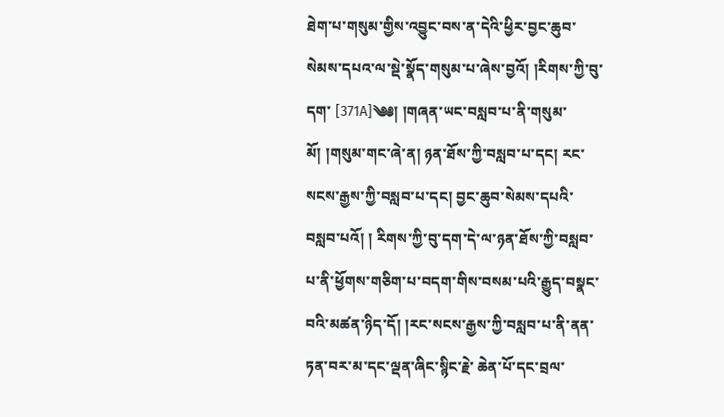ཐེག་པ་གསུམ་གྱིས་འབྱུང་བས་ན་དེའི་ཕྱིར་བྱང་ཆུབ་སེམས་དཔའ་ལ་སྡེ་སྣོད་གསུམ་པ་ཞེས་བྱའོ། །རིགས་ཀྱི་བུ་དག་ [371A]༄༅། །གཞན་ཡང་བསླབ་པ་ནི་གསུམ་མོ། །གསུམ་གང་ཞེ་ན། ཉན་ཐོས་ཀྱི་བསླབ་པ་དང། རང་སངས་རྒྱས་ཀྱི་བསླབ་པ་དང། བྱང་ཆུབ་སེམས་དཔའི་བསླབ་པའོ། ། རིགས་ཀྱི་བུ་དག་དེ་ལ་ཉན་ཐོས་ཀྱི་བསླབ་པ་ནི་ཕྱོགས་གཅིག་པ་བདག་གིས་བསམ་པའི་རྒྱུད་བསྣང་བའི་མཚན་ཉིད་དོ། །རང་སངས་རྒྱས་ཀྱི་བསླབ་པ་ནི་ནན་ཏན་བར་མ་དང་ལྡན་ཞིང་སྙིང་རྗེ་ ཆེན་པོ་དང་བྲལ་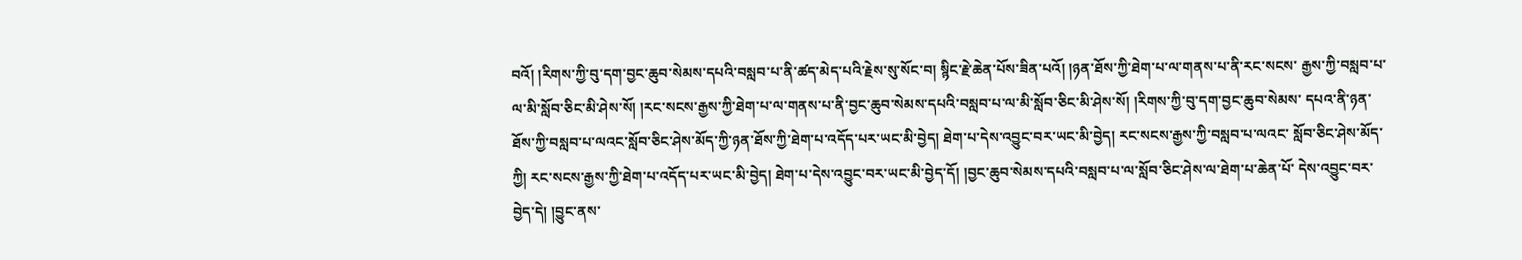བའོ། །རིགས་ཀྱི་བུ་དག་བྱང་ཆུབ་སེམས་དཔའི་བསླབ་པ་ནི་ཚད་མེད་པའི་རྗེས་སུ་སོང་བ། སྙིང་རྗེ་ཆེན་པོས་ཟིན་པའོ། །ཉན་ཐོས་ཀྱི་ཐེག་པ་ལ་གནས་པ་ནི་རང་སངས་ རྒྱས་ཀྱི་བསླབ་པ་ལ་མི་སློབ་ཅིང་མི་ཤེས་སོ། །རང་སངས་རྒྱས་ཀྱི་ཐེག་པ་ལ་གནས་པ་ནི་བྱང་ཆུབ་སེམས་དཔའི་བསླབ་པ་ལ་མི་སློབ་ཅིང་མི་ཤེས་སོ། །རིགས་ཀྱི་བུ་དག་བྱང་ཆུབ་སེམས་ དཔའ་ནི་ཉན་ཐོས་ཀྱི་བསླབ་པ་ལའང་སློབ་ཅིང་ཤེས་མོད་ཀྱི་ཉན་ཐོས་ཀྱི་ཐེག་པ་འདོད་པར་ཡང་མི་བྱེད། ཐེག་པ་དེས་འབྱུང་བར་ཡང་མི་བྱེད། རང་སངས་རྒྱས་ཀྱི་བསླབ་པ་ལའང་ སློབ་ཅིང་ཤེས་མོད་ཀྱི། རང་སངས་རྒྱས་ཀྱི་ཐེག་པ་འདོད་པར་ཡང་མི་བྱེད། ཐེག་པ་དེས་འབྱུང་བར་ཡང་མི་བྱེད་དོ། །བྱང་ཆུབ་སེམས་དཔའི་བསླབ་པ་ལ་སློབ་ཅིང་ཤེས་ལ་ཐེག་པ་ཆེན་པོ་ དེས་འབྱུང་བར་བྱེད་དེ། །བྱུང་ནས་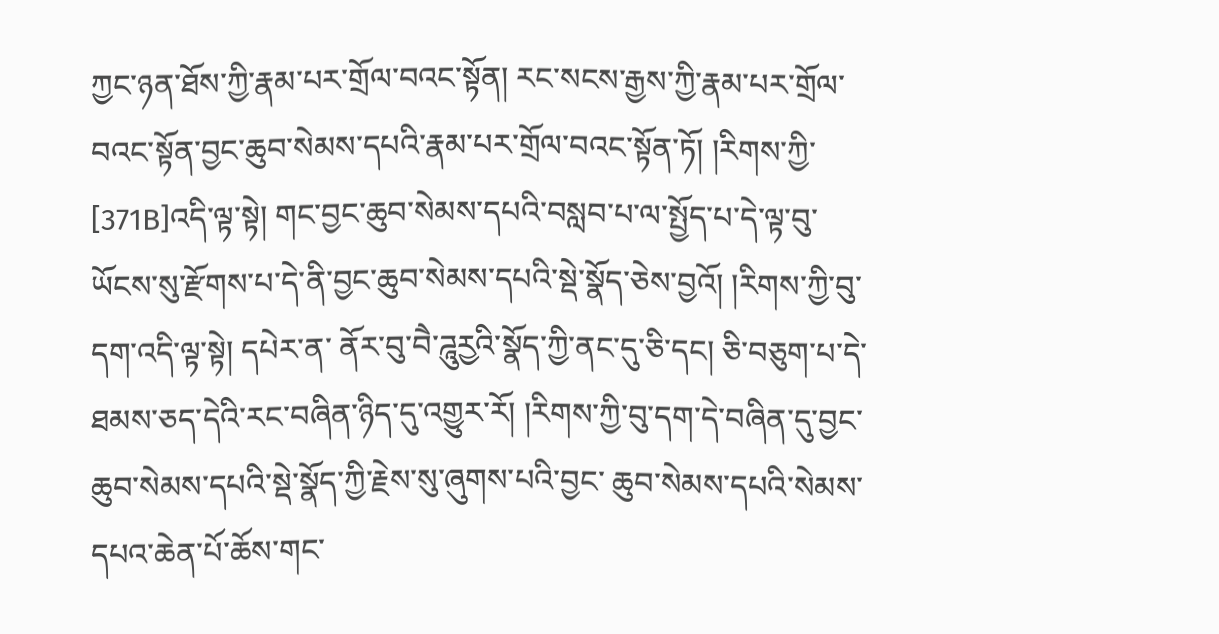ཀྱང་ཉན་ཐོས་ཀྱི་རྣམ་པར་གྲོལ་བའང་སྟོན། རང་སངས་རྒྱས་ཀྱི་རྣམ་པར་གྲོལ་བའང་སྟོན་བྱང་ཆུབ་སེམས་དཔའི་རྣམ་པར་གྲོལ་བའང་སྟོན་ཏོ། །རིགས་ཀྱི་ [371B]འདི་ལྟ་སྟེ། གང་བྱང་ཆུབ་སེམས་དཔའི་བསླབ་པ་ལ་སྤྱོད་པ་དེ་ལྟ་བུ་ཡོངས་སུ་རྫོགས་པ་དེ་ནི་བྱང་ཆུབ་སེམས་དཔའི་སྡེ་སྣོད་ཅེས་བྱའོ། །རིགས་ཀྱི་བུ་དག་འདི་ལྟ་སྟེ། དཔེར་ན་ ནོར་བུ་བཻ་ཌཱུརྱའི་སྣོད་ཀྱི་ནང་དུ་ཅི་དང། ཅི་བཅུག་པ་དེ་ཐམས་ཅད་དེའི་རང་བཞིན་ཉིད་དུ་འགྱུར་རོ། །རིགས་ཀྱི་བུ་དག་དེ་བཞིན་དུ་བྱང་ཆུབ་སེམས་དཔའི་སྡེ་སྣོད་ཀྱི་རྗེས་སུ་ཞུགས་པའི་བྱང་ ཆུབ་སེམས་དཔའི་སེམས་དཔའ་ཆེན་པོ་ཆོས་གང་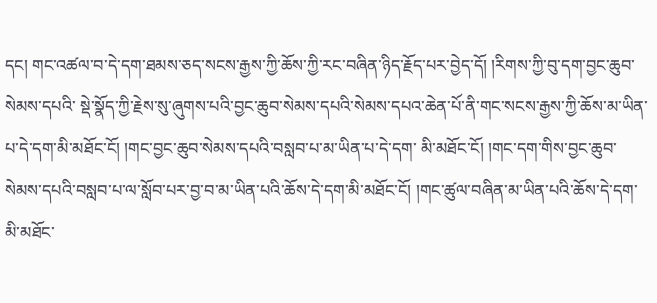དང། གང་འཚལ་བ་དེ་དག་ཐམས་ཅད་སངས་རྒྱས་ཀྱི་ཆོས་ཀྱི་རང་བཞིན་ཉིད་རྗོད་པར་བྱེད་དོ། །རིགས་ཀྱི་བུ་དག་བྱང་ཆུབ་སེམས་དཔའི་ སྡེ་སྣོད་ཀྱི་རྗེས་སུ་ཞུགས་པའི་བྱང་ཆུབ་སེམས་དཔའི་སེམས་དཔའ་ཆེན་པོ་ནི་གང་སངས་རྒྱས་ཀྱི་ཆོས་མ་ཡིན་པ་དེ་དག་མི་མཐོང་ངོ། །གང་བྱང་ཆུབ་སེམས་དཔའི་བསླབ་པ་མ་ཡིན་པ་དེ་དག་ མི་མཐོང་ངོ། །གང་དག་གིས་བྱང་ཆུབ་སེམས་དཔའི་བསླབ་པ་ལ་སློབ་པར་བྱ་བ་མ་ཡིན་པའི་ཆོས་དེ་དག་མི་མཐོང་ངོ། །གང་ཚུལ་བཞིན་མ་ཡིན་པའི་ཆོས་དེ་དག་མི་མཐོང་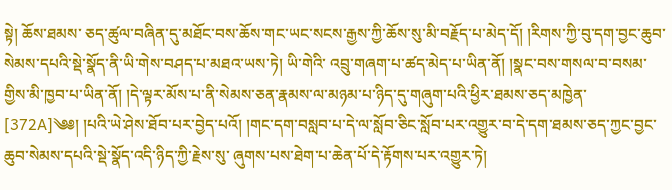སྟེ། ཆོས་ཐམས་ ཅད་ཚུལ་བཞིན་དུ་མཐོང་བས་ཆོས་གང་ཡང་སངས་རྒྱས་ཀྱི་ཆོས་སུ་མི་བརྗོད་པ་མེད་དོ། །རིགས་ཀྱི་བུ་དག་བྱང་ཆུབ་སེམས་དཔའི་སྡེ་སྣོད་ནི་ཡི་གེས་བཤད་པ་མཐའ་ཡས་ཏེ། ཡི་གེའི་ འབྲུ་གཞག་པ་ཚད་མེད་པ་ཡིན་ནོ། །སྣང་བས་གསལ་བ་བསམ་གྱིས་མི་ཁྱབ་པ་ཡིན་ནོ། །དེ་ལྟར་མོས་པ་ནི་སེམས་ཅན་རྣམས་ལ་མཉམ་པ་ཉིད་དུ་གཞུག་པའི་ཕྱིར་ཐམས་ཅད་མཁྱེན་ [372A]༄༅། །པའི་ཡེ་ཤེས་ཐོབ་པར་བྱེད་པའོ། །གང་དག་བསླབ་པ་དེ་ལ་སློབ་ཅིང་སློབ་པར་འགྱུར་བ་དེ་དག་ཐམས་ཅད་ཀྱང་བྱང་ཆུབ་སེམས་དཔའི་སྡེ་སྣོད་འདི་ཉིད་ཀྱི་རྗེས་སུ་ ཞུགས་པས་ཐེག་པ་ཆེན་པོ་དེ་རྟོགས་པར་འགྱུར་ཏེ།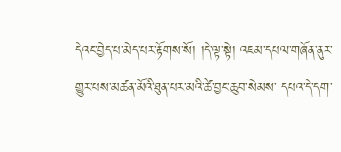དེའང་བྱེད་པ་མེད་པར་རྟོགས་སོ། །དེ་ལྟ་སྟེ། འཇམ་དཔལ་གཞོན་ནུར་གྱུར་པས་མཚན་མོའི་ཐུན་པར་མའི་ཚེ་བྱང་ཆུབ་སེམས་ དཔའ་དེ་དག་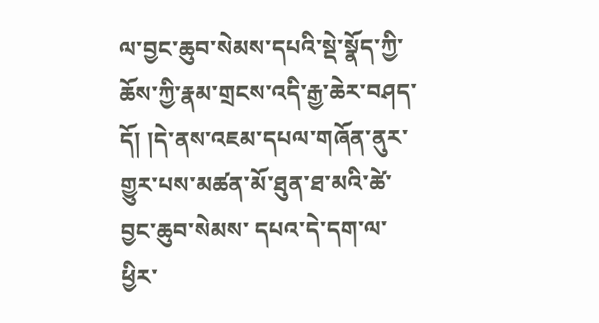ལ་བྱང་ཆུབ་སེམས་དཔའི་སྡེ་སྣོད་ཀྱི་ཆོས་ཀྱི་རྣམ་གྲངས་འདི་རྒྱ་ཆེར་བཤད་དོ། །དེ་ནས་འཇམ་དཔལ་གཞོན་ནུར་གྱུར་པས་མཚན་མོ་ཐུན་ཐ་མའི་ཚེ་བྱང་ཆུབ་སེམས་ དཔའ་དེ་དག་ལ་ཕྱིར་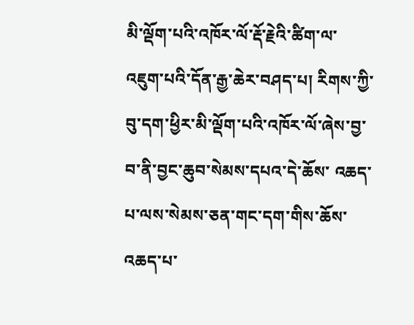མི་ལྡོག་པའི་འཁོར་ལོ་རྡོ་རྗེའི་ཚིག་ལ་འཇུག་པའི་དོན་རྒྱ་ཆེར་བཤད་པ། རིགས་ཀྱི་བུ་དག་ཕྱིར་མི་ལྡོག་པའི་འཁོར་ལོ་ཞེས་བྱ་བ་ནི་བྱང་ཆུབ་སེམས་དཔའ་དེ་ཆོས་ འཆད་པ་ལས་སེམས་ཅན་གང་དག་གིས་ཆོས་འཆད་པ་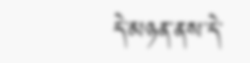དེ་མཉན་ནས་དེ་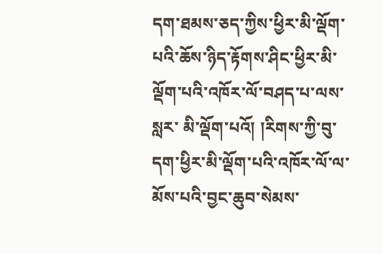དག་ཐམས་ཅད་ཀྱིས་ཕྱིར་མི་ལྡོག་པའི་ཆོས་ཉིད་རྟོགས་ཤིང་ཕྱིར་མི་ལྡོག་པའི་འཁོར་ལོ་བཤད་པ་ལས་སླར་ མི་ལྡོག་པའོ། །རིགས་ཀྱི་བུ་དག་ཕྱིར་མི་ལྡོག་པའི་འཁོར་ལོ་ལ་མོས་པའི་བྱང་ཆུབ་སེམས་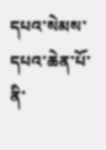དཔའ་སེམས་དཔའ་ཆེན་པོ་ནི་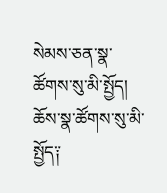སེམས་ཅན་སྣ་ཚོགས་སུ་མི་སྤྱོད། ཆོས་སྣ་ཚོགས་སུ་མི་ སྤྱོད༑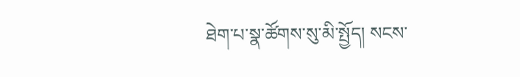ཐེག་པ་སྣ་ཚོགས་སུ་མི་སྤྱོད། སངས་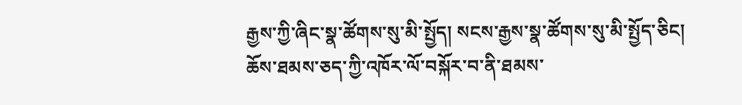རྒྱས་ཀྱི་ཞིང་སྣ་ཚོགས་སུ་མི་སྤྱོད། སངས་རྒྱས་སྣ་ཚོགས་སུ་མི་སྤྱོད་ཅིང། ཆོས་ཐམས་ཅད་ཀྱི་འཁོར་ལོ་བསྐོར་བ་ནི་ཐམས་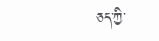ཅད་ཀྱི་